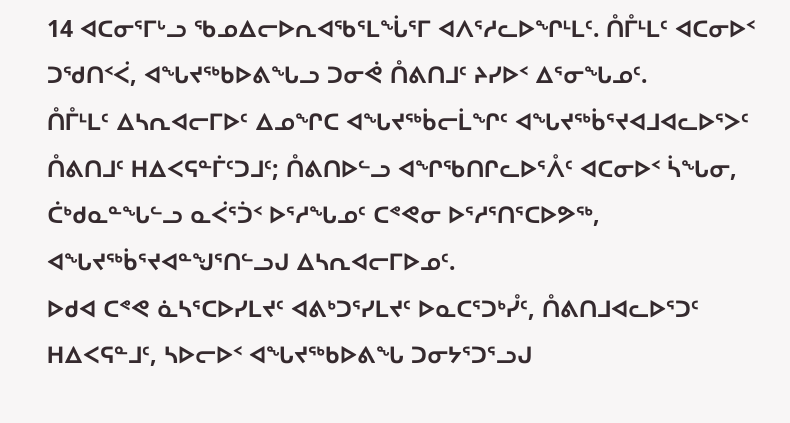14 ᐊᑕᓂᕐᒥᒡᓗ ᖃᓄᐃᓕᐅᕆᐊᖃᕐᒪᖔᕐᒥ ᐊᐱᕐᓱᓚᐅᖏᒻᒪᑦ. ᑍᒤᒻᒪᑦ ᐊᑕᓂᐅᑉ ᑐᖁᑎᑉᐹ, ᐊᖓᔪᖅᑲᐅᕕᖓᓗ ᑐᓂᕚ ᑍᕕᑎᒧᑦ ᔨᓯᐅᑉ ᐃᕐᓂᖓᓄᑦ.
ᑍᒤᒻᒪᑦ ᐃᓴᕆᐊᓕᒥᐅᑦ ᐃᓄᖏᑕ ᐊᖓᔪᖅᑳᓕᒫᖏᑦ ᐊᖓᔪᖅᑳᕐᔪᐊᒧᐊᓚᐅᕐᐳᑦ ᑍᕕᑎᒧᑦ ᕼᐃᐸᕋᓐᒦᑦᑐᒧᑦ; ᑍᕕᑎᐅᓪᓗ ᐊᖏᖃᑎᒋᓚᐅᕐᐰᑦ ᐊᑕᓂᐅᑉ ᓵᖓᓂ, ᑖᒃᑯᓇᓐᖓᓪᓗ ᓇᐹᕐᑑᑉ ᐅᕐᓱᖓᓄᑦ ᑕᕝᕙᓂ ᐅᕐᓱᕐᑎᕐᑕᐅᕗᖅ, ᐊᖓᔪᖅᑳᕐᔪᐊᓐᖑᕐᑎᓪᓗᒍ ᐃᓴᕆᐊᓕᒥᐅᓄᑦ.
ᐅᑯᐊ ᑕᕝᕙ ᓈᓴᕐᑕᐅᓯᒪᔪᑦ ᐊᕕᒃᑐᕐᓯᒪᔪᑦ ᐅᓇᑕᕐᑐᒃᓮᑦ, ᑍᕕᑎᒧᐊᓚᐅᕐᑐᑦ ᕼᐃᐸᕋᓐᒧᑦ, ᓴᐅᓕᐅᑉ ᐊᖓᔪᖅᑲᐅᕕᖓ ᑐᓂᔭᕐᑐᕐᓗᒍ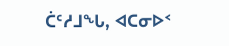ᑖᑦᓱᒧᖓ, ᐊᑕᓂᐅᑉ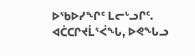ᐅᖃᐅᓯᖏᑦ ᒪᓕᒡᓗᒋᑦ.
ᐊᑖᑕᒋᔪᒫᕐᐹᖓ, ᐅᕙᖓᓗ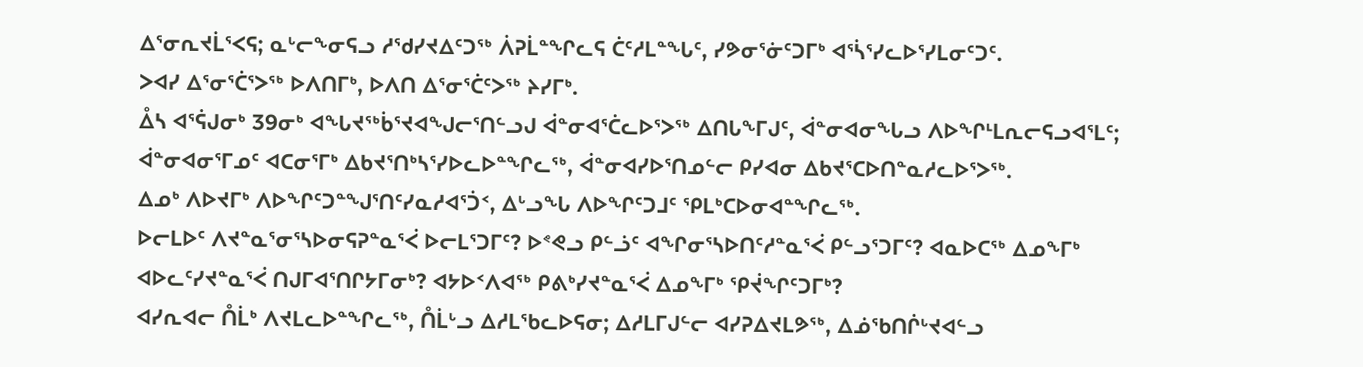ᐃᕐᓂᕆᔪᒫᕐᐸᕋ; ᓇᒡᓕᖕᓂᕋᓗ ᓱᖁᓯᔪᐃᑦᑐᖅ ᐲᕈᒫᓐᖏᓚᕋ ᑖᑦᓱᒪᓐᖓᑦ, ᓯᕗᓂᕐᓃᑦᑐᒥᒃ ᐊᕐᓵᕐᓯᓚᐅᕐᓯᒪᓂᑦᑐᑦ.
ᐳᐊᓯ ᐃᕐᓂᕐᑖᕐᐳᖅ ᐅᐱᑎᒥᒃ, ᐅᐱᑎ ᐃᕐᓂᕐᑖᑦᐳᖅ ᔨᓯᒥᒃ.
ᐂᓴ ᐊᕐᕌᒍᓂᒃ 39ᓂᒃ ᐊᖓᔪᖅᑳᕐᔪᐊᖑᓕᕐᑎᓪᓗᒍ ᐋᓐᓂᐊᕐᑖᓚᐅᕐᐳᖅ ᐃᑎᒐᖕᒥᒍᑦ, ᐋᓐᓂᐊᓂᖓᓗ ᐱᐅᖏᒻᒪᕆᓕᕋᓗᐊᕐᒪᑦ; ᐋᓐᓂᐊᓂᕐᒥᓄᑦ ᐊᑕᓂᕐᒥᒃ ᐃᑲᔪᕐᑎᒃᓴᕐᓯᐅᓚᐅᓐᖏᓚᖅ, ᐋᓐᓂᐊᓯᐅᕐᑎᓄᓪᓕ ᑭᓯᐊᓂ ᐃᑲᔪᕐᑕᐅᑎᓐᓇᓱᓚᐅᕐᐳᖅ.
ᐃᓄᒃ ᐱᐅᔪᒥᒃ ᐱᐅᖏᑦᑐᓐᖑᕐᑎᑦᓯᓇᓱᐊᕐᑑᑉ, ᐃᒡᓗᖓ ᐱᐅᖏᑦᑐᒧᑦ ᕿᒪᒃᑕᐅᓂᐊᓐᖏᓚᖅ.
ᐅᓕᒪᐅᑦ ᐱᔪᓐᓇᕐᓂᕐᓴᐅᓂᕋᕈᓐᓇᕐᐹ ᐅᓕᒪᕐᑐᒥᑦ? ᐅᕝᕙᓗ ᑭᓪᓘᑦ ᐊᖏᓂᕐᓴᐅᑎᑦᓱᓐᓇᕐᐹ ᑭᓪᓗᕐᑐᒥᑦ? ᐊᓇᐅᑕᖅ ᐃᓄᖕᒥᒃ ᐊᐅᓚᑦᓯᔪᓐᓇᕐᐹ ᑎᒍᒥᐊᕐᑎᒋᔭᒥᓂᒃ? ᐊᔭᐅᑉᐱᐊᖅ ᑭᕕᒃᓯᔪᓐᓇᕐᐹ ᐃᓄᖕᒥᒃ ᕿᔫᖏᑦᑐᒥᒃ?
ᐊᓯᕆᐊᓕ ᑍᒫᒃ ᐱᔪᒪᓚᐅᓐᖏᓚᖅ, ᑍᒫᒡᓗ ᐃᓱᒪᖃᓚᐅᕋᓂ; ᐃᓱᒪᒥᒍᓪᓕ ᐊᓯᕈᐃᔪᒪᕗᖅ, ᐃᓅᖃᑎᒌᒡᔪᐊᓪᓗ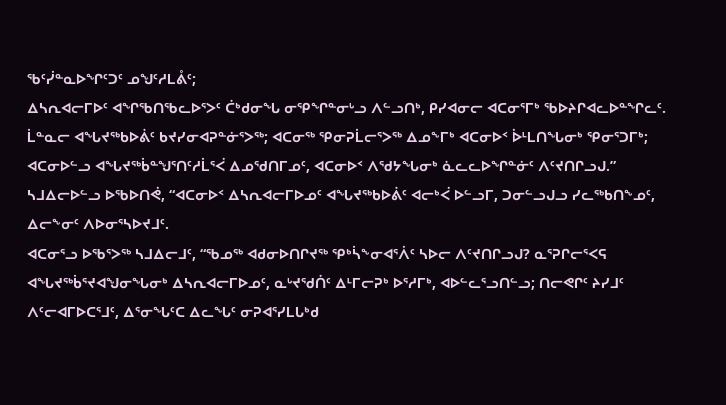ᖃᑦᓰᓐᓇᐅᖏᑦᑐᑦ ᓄᖑᑦᓱᒪᕔᑦ;
ᐃᓴᕆᐊᓕᒥᐅᑦ ᐊᖏᖃᑎᖃᓚᐅᕐᐳᑦ ᑖᒃᑯᓂᖓ ᓂᕿᖏᓐᓂᒡᓗ ᐱᓪᓗᑎᒃ, ᑭᓯᐊᓂᓕ ᐊᑕᓂᕐᒥᒃ ᖃᐅᔨᒋᐊᓚᐅᓐᖏᓚᑦ.
ᒫᓐᓇᓕ ᐊᖓᔪᖅᑲᐅᕖᑦ ᑲᔪᓯᓂᐊᕈᓐᓃᕐᐳᖅ; ᐊᑕᓂᖅ ᕿᓂᕈᒫᓕᕐᐳᖅ ᐃᓄᖕᒥᒃ ᐊᑕᓂᐅᑉ ᐆᒻᒪᑎᖓᓂᒃ ᕿᓂᕐᑐᒥᒃ; ᐊᑕᓂᐅᓪᓗ ᐊᖓᔪᖅᑳᓐᖑᕐᑎᑦᓱᒫᕐᐹ ᐃᓄᖁᑎᒥᓄᑦ, ᐊᑕᓂᐅᑉ ᐱᖁᔭᖓᓂᒃ ᓈᓚᓚᐅᖏᓐᓃᑦ ᐱᑦᔪᑎᒋᓗᒍ.”
ᓴᒧᐃᓕᐅᓪᓗ ᐅᖃᐅᑎᕚ, “ᐊᑕᓂᐅᑉ ᐃᓴᕆᐊᓕᒥᐅᓄᑦ ᐊᖓᔪᖅᑲᐅᕖᑦ ᐊᓕᒃᐹ ᐅᓪᓗᒥ, ᑐᓂᓪᓗᒍᓗ ᓯᓚᖅᑲᑎᖕᓄᑦ, ᐃᓕᖕᓂᑦ ᐱᐅᓂᕐᓴᐅᔪᒧᑦ.
ᐊᑕᓂᕐᓗ ᐅᖃᕐᐳᖅ ᓴᒧᐃᓕᒧᑦ, “ᖃᓄᖅ ᐊᑯᓂᐅᑎᒋᔪᖅ ᕿᒃᓵᖕᓂᐊᕐᐲᑦ ᓴᐅᓕ ᐱᑦᔪᑎᒋᓗᒍ? ᓇᕐᕈᒋᓕᕐᐸᕋ ᐊᖓᔪᖅᑳᕐᔪᐊᖑᓂᖓᓂᒃ ᐃᓴᕆᐊᓕᒥᐅᓄᑦ, ᓇᒡᔪᖁᑏᑦ ᐃᒻᒥᓕᕈᒃ ᐅᕐᓱᒥᒃ, ᐊᐅᓪᓚᕐᓗᑎᓪᓗ; ᑎᓕᕙᒋᑦ ᔨᓯᒧᑦ ᐱᑦᓕᐊᒥᐅᑕᕐᒧᑦ, ᐃᕐᓂᖓᑦᑕ ᐃᓚᖓᑦ ᓂᕈᐊᕐᓯᒪᒐᒃᑯ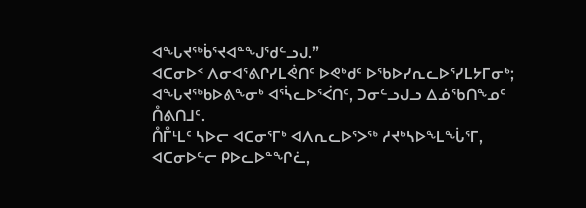ᐊᖓᔪᖅᑳᕐᔪᐊᓐᖑᖁᓪᓗᒍ.”
ᐊᑕᓂᐅᑉ ᐱᓂᐊᕐᕕᒋᓯᒪᕚᑎᑦ ᐅᕙᒃᑯᑦ ᐅᖃᐅᓯᕆᓚᐅᕐᓯᒪᔭᒥᓂᒃ; ᐊᖓᔪᖅᑲᐅᕕᖕᓂᒃ ᐊᕐᓵᓚᐅᕐᐹᑎᑦ, ᑐᓂᓪᓗᒍᓗ ᐃᓅᖃᑎᖕᓄᑦ ᑍᕕᑎᒧᑦ.
ᑍᒤᒻᒪᑦ ᓴᐅᓕ ᐊᑕᓂᕐᒥᒃ ᐊᐱᕆᓚᐅᕐᐳᖅ ᓱᔪᒃᓴᐅᖕᒪᖔᕐᒥ, ᐊᑕᓂᐅᓪᓕ ᑭᐅᓚᐅᓐᖏᓛ,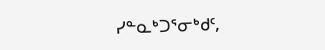ᓯᓐᓇᒃᑐᕐᓂᒃᑯᑦ,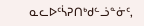ᓇᓚᐅᑦᓵᕈᑎᒃᑯᓪᓘᓐᓃᑦ,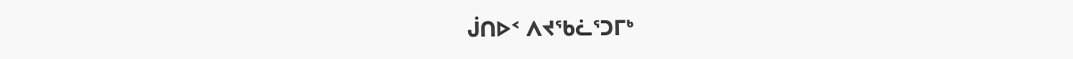ᒎᑎᐅᑉ ᐱᔪᖃᓛᕐᑐᒥᒃ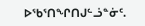ᐅᖃᕐᑎᖏᑎᒍᓪᓘᓐᓃᑦ.